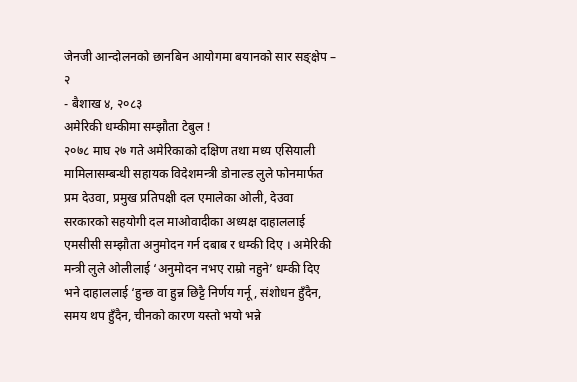जेनजी आन्दोलनको छानबिन आयोगमा बयानको सार सङ्क्षेप – २
- बैशाख ४, २०८३
अमेरिकी धम्कीमा सम्झौता टेबुल !
२०७८ माघ २७ गते अमेरिकाको दक्षिण तथा मध्य एसियाली मामिलासम्बन्धी सहायक विदेशमन्त्री डोनाल्ड लुले फोनमार्फत प्रम देउवा, प्रमुख प्रतिपक्षी दल एमालेका ओली, देउवा सरकारको सहयोगी दल माओवादीका अध्यक्ष दाहाललाई एमसीसी सम्झौता अनुमोदन गर्न दबाब र धम्की दिए । अमेरिकी मन्त्री लुले ओलीलाई ‘अनुमोदन नभए राम्रो नहुने’ धम्की दिए भने दाहाललाई ‘हुन्छ वा हुन्न छिट्टै निर्णय गर्नू, संशोधन हुँदैन, समय थप हुँदैन, चीनको कारण यस्तो भयो भन्ने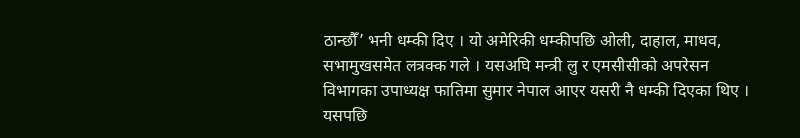ठान्छौँ’ भनी धम्की दिए । यो अमेरिकी धम्कीपछि ओली, दाहाल, माधव, सभामुखसमेत लत्रक्क गले । यसअघि मन्त्री लु र एमसीसीको अपरेसन विभागका उपाध्यक्ष फातिमा सुमार नेपाल आएर यसरी नै धम्की दिएका थिए ।
यसपछि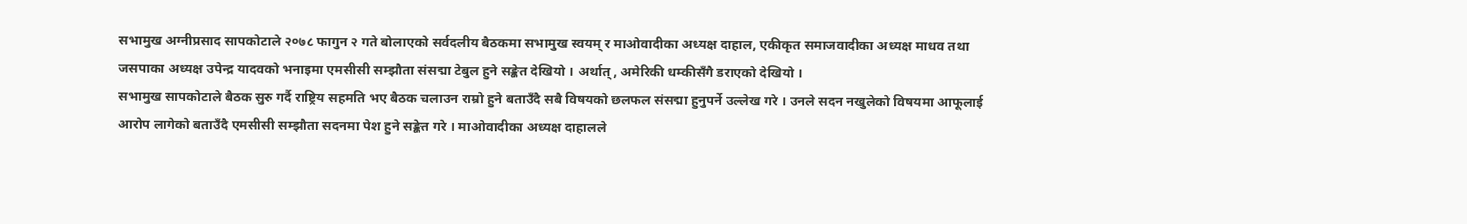सभामुख अग्नीप्रसाद सापकोटाले २०७८ फागुन २ गते बोलाएको सर्वदलीय बैठकमा सभामुख स्वयम् र माओवादीका अध्यक्ष दाहाल, एकीकृत समाजवादीका अध्यक्ष माधव तथा जसपाका अध्यक्ष उपेन्द्र यादवको भनाइमा एमसीसी सम्झौता संसद्मा टेबुल हुने सङ्केत देखियो । अर्थात्, अमेरिकी धम्कीसँगै डराएको देखियो ।
सभामुख सापकोटाले बैठक सुरु गर्दै राष्ट्रिय सहमति भए बैठक चलाउन राम्रो हुने बताउँदै सबै विषयको छलफल संसद्मा हुनुपर्ने उल्लेख गरे । उनले सदन नखुलेको विषयमा आफूलाई आरोप लागेको बताउँदै एमसीसी सम्झौता सदनमा पेश हुने सङ्केत गरे । माओवादीका अध्यक्ष दाहालले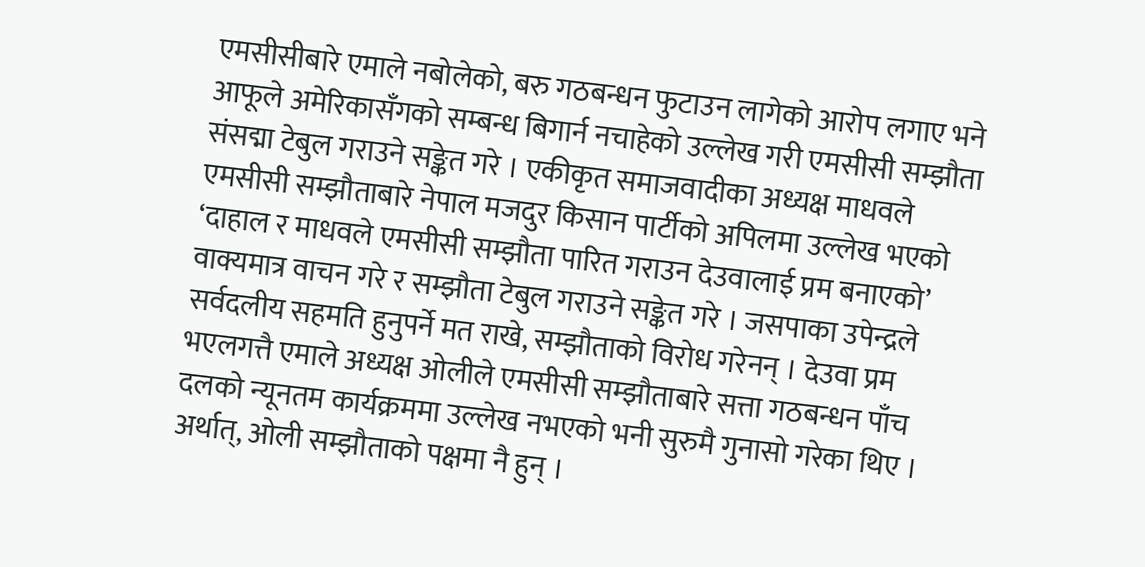एमसीसीबारे एमाले नबोलेको, बरु गठबन्धन फुटाउन लागेको आरोप लगाए भने आफूले अमेरिकासँगको सम्बन्ध बिगार्न नचाहेको उल्लेख गरी एमसीसी सम्झौता संसद्मा टेबुल गराउने सङ्केत गरे । एकीकृत समाजवादीका अध्यक्ष माधवले एमसीसी सम्झौताबारे नेपाल मजदुर किसान पार्टीको अपिलमा उल्लेख भएको ‘दाहाल र माधवले एमसीसी सम्झौता पारित गराउन देउवालाई प्रम बनाएको’ वाक्यमात्र वाचन गरे र सम्झौता टेबुल गराउने सङ्केत गरे । जसपाका उपेन्द्रले सर्वदलीय सहमति हुनुपर्ने मत राखे, सम्झौताको विरोध गरेनन् । देउवा प्रम भएलगत्तै एमाले अध्यक्ष ओलीले एमसीसी सम्झौताबारे सत्ता गठबन्धन पाँच दलको न्यूनतम कार्यक्रममा उल्लेख नभएको भनी सुरुमै गुनासो गरेका थिए । अर्थात्, ओली सम्झौताको पक्षमा नै हुन् ।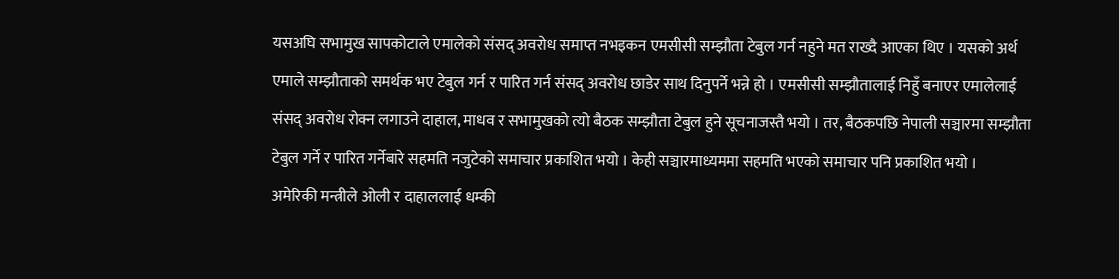यसअघि सभामुख सापकोटाले एमालेको संसद् अवरोध समाप्त नभइकन एमसीसी सम्झौता टेबुल गर्न नहुने मत राख्दै आएका थिए । यसको अर्थ एमाले सम्झौताको समर्थक भए टेबुल गर्न र पारित गर्न संसद् अवरोध छाडेर साथ दिनुपर्ने भन्ने हो । एमसीसी सम्झौतालाई निहुँ बनाएर एमालेलाई संसद् अवरोध रोक्न लगाउने दाहाल, माधव र सभामुखको त्यो बैठक सम्झौता टेबुल हुने सूचनाजस्तै भयो । तर, बैठकपछि नेपाली सञ्चारमा सम्झौता टेबुल गर्ने र पारित गर्नेबारे सहमति नजुटेको समाचार प्रकाशित भयो । केही सञ्चारमाध्यममा सहमति भएको समाचार पनि प्रकाशित भयो ।
अमेरिकी मन्त्रीले ओली र दाहाललाई धम्की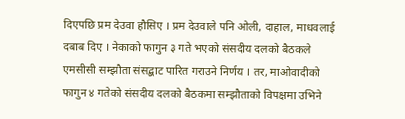दिएपछि प्रम देउवा हौसिए । प्रम देउवाले पनि ओली, दाहाल, माधवलाई दबाब दिए । नेकाको फागुन ३ गते भएको संसदीय दलको बैठकले एमसीसी सम्झौता संसद्बाट पारित गराउने निर्णय । तर, माओवादीको फागुन ४ गतेको संसदीय दलको बैठकमा सम्झौताको विपक्षमा उभिने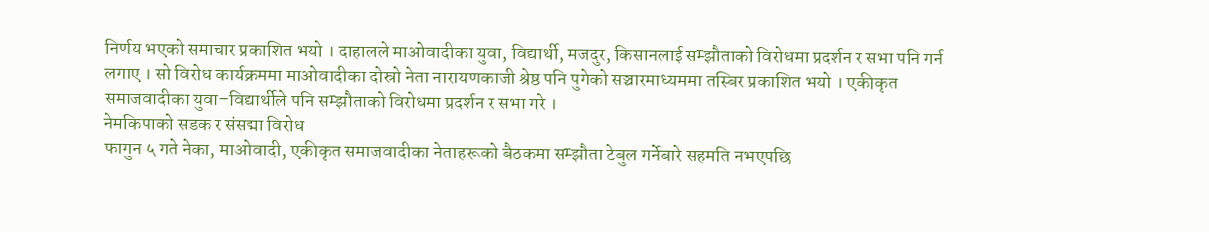निर्णय भएको समाचार प्रकाशित भयो । दाहालले माओवादीका युवा, विद्यार्थी, मजदुर, किसानलाई सम्झौताको विरोधमा प्रदर्शन र सभा पनि गर्न लगाए । सो विरोध कार्यक्रममा माओवादीका दोस्रो नेता नारायणकाजी श्रेष्ठ पनि पुगेको सञ्चारमाध्यममा तस्बिर प्रकाशित भयो । एकीकृत समाजवादीका युवा–विद्यार्थीले पनि सम्झौताको विरोधमा प्रदर्शन र सभा गरे ।
नेमकिपाको सडक र संसद्मा विरोध
फागुन ५ गते नेका, माओवादी, एकीकृत समाजवादीका नेताहरूको बैठकमा सम्झौता टेबुल गर्नेबारे सहमति नभएपछि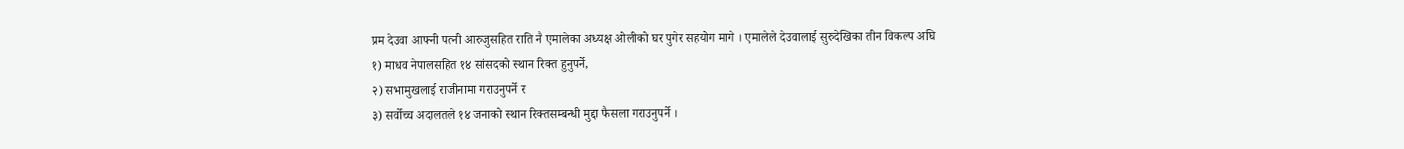प्रम देउवा आफ्नी पत्नी आरुजुसहित राति नै एमालेका अध्यक्ष ओलीको घर पुगेर सहयोग मागे । एमालेले देउवालाई सुरुदेखिका तीन विकल्प अघि
१) माधव नेपालसहित १४ सांसदको स्थान रिक्त हुनुपर्ने,
२) सभामुखलाई राजीनामा गराउनुपर्ने र
३) सर्वोच्च अदालतले १४ जनाको स्थान रिक्तसम्बन्धी मुद्दा फैसला गराउनुपर्ने ।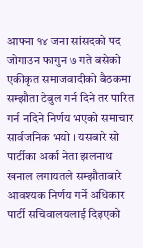आफ्ना १४ जना सांसदको पद जोगाउन फागुन ७ गते बसेको एकीकृत समाजवादीको बैठकमा सम्झौता टेबुल गर्न दिने तर पारित गर्न नदिने निर्णय भएको समाचार सार्वजनिक भयो । यसबारे सो पार्टीका अर्का नेता झलनाथ खनाल लगायतले सम्झौताबारे आवश्यक निर्णय गर्ने अधिकार पार्टी सचिवालयलाई दिइएको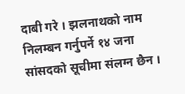दाबी गरे । झलनाथको नाम निलम्बन गर्नुपर्ने १४ जना सांसदको सूचीमा संलग्न छैन ।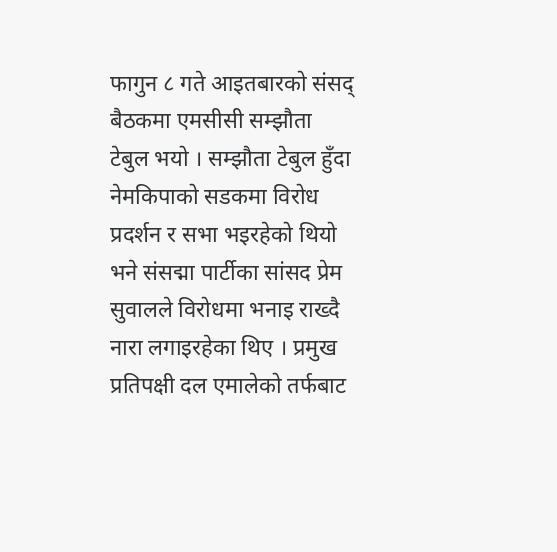फागुन ८ गते आइतबारको संसद् बैठकमा एमसीसी सम्झौता टेबुल भयो । सम्झौता टेबुल हुँदा नेमकिपाको सडकमा विरोध प्रदर्शन र सभा भइरहेको थियो भने संसद्मा पार्टीका सांसद प्रेम सुवालले विरोधमा भनाइ राख्दै नारा लगाइरहेका थिए । प्रमुख प्रतिपक्षी दल एमालेको तर्फबाट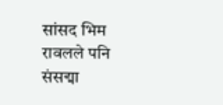सांसद भिम रावलले पनि संसद्मा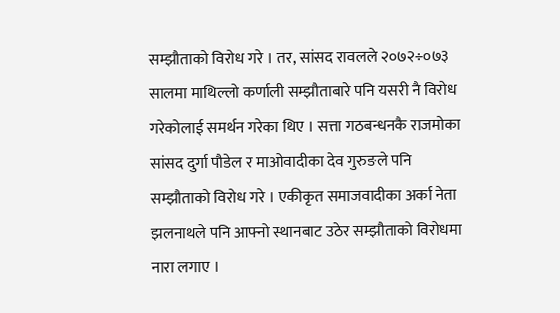सम्झौताको विरोध गरे । तर, सांसद रावलले २०७२÷०७३ सालमा माथिल्लो कर्णाली सम्झौताबारे पनि यसरी नै विरोध गरेकोलाई समर्थन गरेका थिए । सत्ता गठबन्धनकै राजमोका सांसद दुर्गा पौडेल र माओवादीका देव गुरुङले पनि सम्झौताको विरोध गरे । एकीकृत समाजवादीका अर्का नेता झलनाथले पनि आफ्नो स्थानबाट उठेर सम्झौताको विरोधमा नारा लगाए ।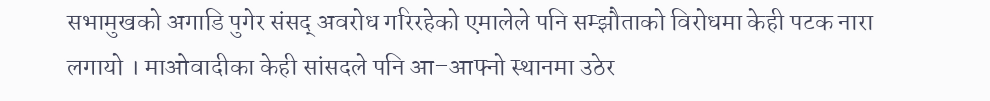सभामुखको अगाडि पुगेर संसद् अवरोध गरिरहेको एमालेले पनि सम्झौताको विरोधमा केही पटक नारा लगायो । माओवादीका केही सांसदले पनि आ–आफ्नो स्थानमा उठेर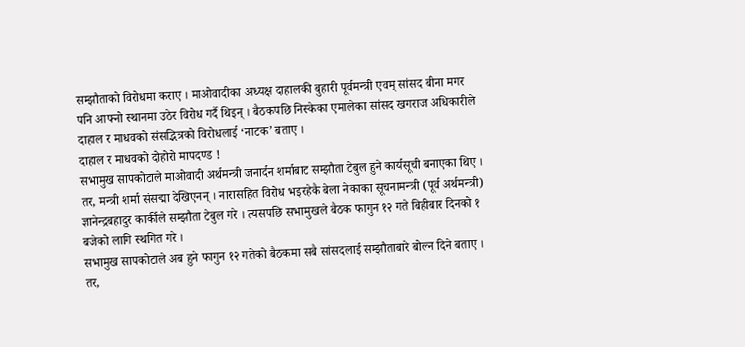सम्झौताको विरोधमा कराए । माओवादीका अध्यक्ष दाहालकी बुहारी पूर्वमन्त्री एवम् सांसद बीना मगर पनि आफ्नो स्थानमा उठेर विरोध गर्दै थिइन् । बैठकपछि निस्केका एमालेका सांसद खगराज अधिकारीले दाहाल र माधवको संसद्भित्रको विरोधलाई ‘नाटक’ बताए ।
दाहाल र माधवको दोहोरो मापदण्ड !
सभामुख सापकोटाले माओवादी अर्थमन्त्री जनार्दन शर्माबाट सम्झौता टेबुल हुने कार्यसूची बनाएका थिए । तर, मन्त्री शर्मा संसद्मा देखिएनन् । नारासहित विरोध भइरहेकै बेला नेकाका सूचनामन्त्री (पूर्व अर्थमन्त्री) ज्ञानेन्द्रबहादुर कार्कीले सम्झौता टेबुल गरे । त्यसपछि सभामुखले बैठक फागुन १२ गते बिहीबार दिनको १ बजेको लागि स्थगित गरे ।
सभामुख सापकोटाले अब हुने फागुन १२ गतेको बैठकमा सबै सांसदलाई सम्झौताबारे बोल्न दिने बताए । तर,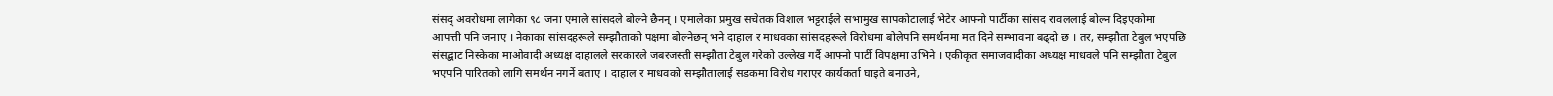संसद् अवरोधमा लागेका ९८ जना एमाले सांसदले बोल्ने छैनन् । एमालेका प्रमुख सचेतक विशाल भट्टराईले सभामुख सापकोटालाई भेटेर आफ्नो पार्टीका सांसद रावललाई बोल्न दिइएकोमा आपत्ती पनि जनाए । नेकाका सांसदहरूले सम्झौताको पक्षमा बोल्नेछन् भने दाहाल र माधवका सांसदहरूले विरोधमा बोलेपनि समर्थनमा मत दिने सम्भावना बढ्दो छ । तर, सम्झौता टेबुल भएपछि संसद्बाट निस्केका माओवादी अध्यक्ष दाहालले सरकारले जबरजस्ती सम्झौता टेबुल गरेको उल्लेख गर्दै आफ्नो पार्टी विपक्षमा उभिने । एकीकृत समाजवादीका अध्यक्ष माधवले पनि सम्झौता टेबुल भएपनि पारितको लागि समर्थन नगर्ने बताए । दाहाल र माधवको सम्झौतालाई सडकमा विरोध गराएर कार्यकर्ता घाइते बनाउने,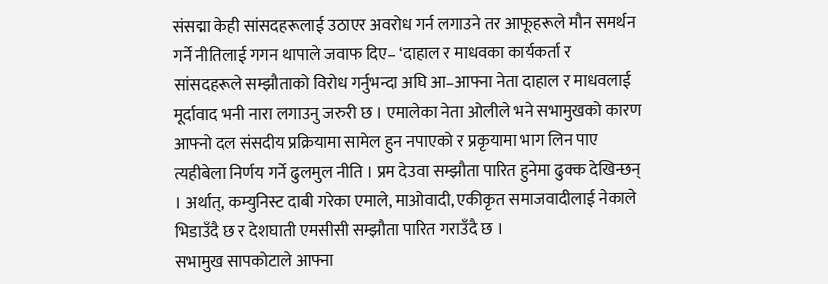संसद्मा केही सांसदहरूलाई उठाएर अवरोध गर्न लगाउने तर आफूहरूले मौन समर्थन गर्ने नीतिलाई गगन थापाले जवाफ दिए– ‘दाहाल र माधवका कार्यकर्ता र सांसदहरूले सम्झौताको विरोध गर्नुभन्दा अघि आ–आफ्ना नेता दाहाल र माधवलाई मूर्दावाद भनी नारा लगाउनु जरुरी छ । एमालेका नेता ओलीले भने सभामुखको कारण आफ्नो दल संसदीय प्रक्रियामा सामेल हुन नपाएको र प्रकृयामा भाग लिन पाए त्यहीबेला निर्णय गर्ने ढुलमुल नीति । प्रम देउवा सम्झौता पारित हुनेमा ढुक्क देखिन्छन् । अर्थात्, कम्युनिस्ट दाबी गरेका एमाले, माओवादी, एकीकृत समाजवादीलाई नेकाले भिडाउँदै छ र देशघाती एमसीसी सम्झौता पारित गराउँदै छ ।
सभामुख सापकोटाले आफ्ना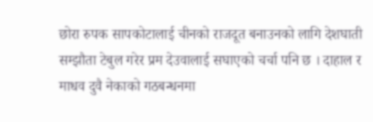छोरा रुपक सापकोटालाई चीनको राजदूत बनाउनको लागि देशघाती सम्झौता टेबुल गरेर प्रम देउवालाई सघाएको चर्चा पनि छ । दाहाल र माधव दुवै नेकाको गठबन्धनमा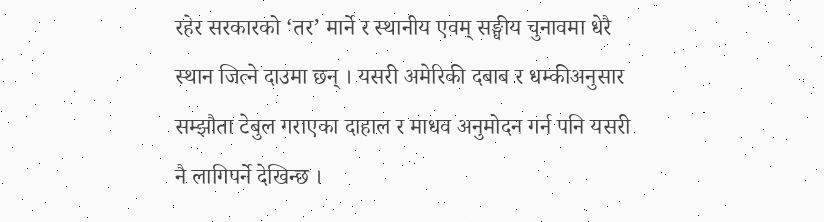रहेर सरकारको ‘तर’ मार्ने र स्थानीय एवम् सङ्घीय चुनावमा धेरै स्थान जित्ने दाउमा छन् । यसरी अमेरिकी दबाब र धम्कीअनुसार सम्झौता टेबुल गराएका दाहाल र माधव अनुमोदन गर्न पनि यसरी नै लागिपर्ने देखिन्छ ।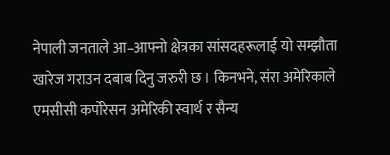नेपाली जनताले आ–आफ्नो क्षेत्रका सांसदहरूलाई यो सम्झौता खारेज गराउन दबाब दिनु जरुरी छ । किनभने, संरा अमेरिकाले एमसीसी कर्पोरेसन अमेरिकी स्वार्थ र सैन्य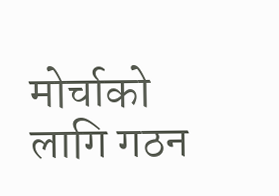मोर्चाको लागि गठन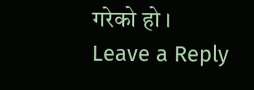गरेको हो ।
Leave a Reply